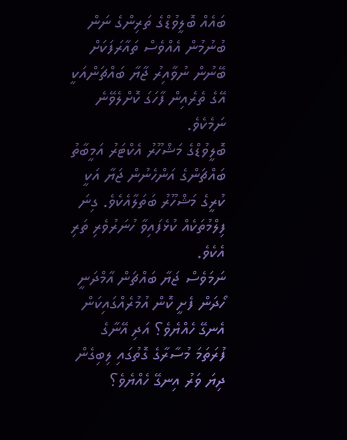ބައެއް ބޮލީވުޑްގެ ތަރިންގެ ނަން ބުނުމުން އެއްވެސް ތައާރަފަކަށް ބޭނުން ނުވާއިރު ޖާޔާ ބައްޗަންއަކީ އޭގެ ތެރެއިން ފާހަގަ ކޮށްލެވޭނެ ނަމެކެވެ.
ބޮލީވުޑްގެ މަޝްހޫރު އެކްޓަރު އަމީބާތު ބައްޗަންގެ އަންހެނުން ޖަޔާ އަކީ ކުރީގެ މަޝްހޫރު ބަތަލާއެކެވެ. ގިނަ ފިލްމުތަކެއް ކުޅެފައިވާ ހުނަރުވެރި ތަރި އެކެވެ.
ނަމަވެސް ޖަޔާ ބައްޗަން އާމްދަނީ ހޯދަން ފެށީ ކޮން އުމުރެއްގައިކަން އެނގޭ ހެއްޔެވެ؟ އަދި އޭނާގެ ފުރަތަމަ މުސާރާގެ ގޮތުގައި ލިބިގެން ދިޔަ ވަރު އިނގޭ ހެއްޔެވެ؟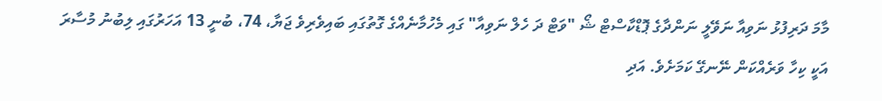މާމަ ދަރިފުޅު ނަވިއާ ނަވޭލީ ނަންދާގެ ޕޮޑްކާސްޓް ޝޯ "ވަޓް ދަ ހެލް ނަވިއާ" ގައި މެހުމާނެއްގެ ގޮތުގައި ބައިވެރިވެ ޖަޔާ، 74، ބުނީ 13 އަހަރުގައި ލިބުނު މުސާރަ އަކީ ކިހާ ވަރެއްކަން ނޭނގޭ ކަމަށެވެ. އަދި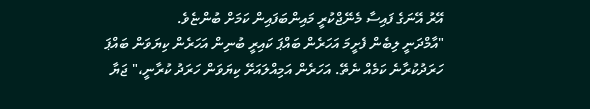އޭރު އޭނަގެ ފައިސާ މެނޭޖްކުރީ މައިންބަފައިން ކަމަށް ބުންޏެވެ.
"އާމްދަނީ ލިބެން ފެށީމަ އަހަރެން ބައްޕަ ކައިރީ ބުނިން އަހަރެން ކިޔަވަން ބައްޕަ ހަރަދުކުރާނެ ކަމެއް ނެތޭ. އަހަރެން އަމިއްލައަށޭ ކިޔަވަން ހަރަދު ކުރާނީ،" ޖަޔާ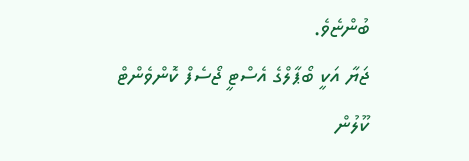ބުންޏެވެ.
ޖަޔާ އަކީ ބޯޕާލްގެ އެސްޓީ ޖޯސެފް ކޮންވެންޓް ކޫލުން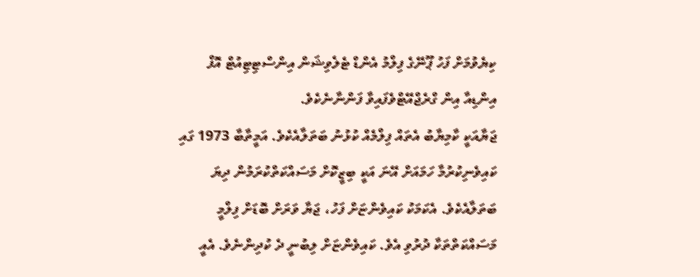ކިޔެވުމަށް ފަހު ޕޫނޭގެ ފިލްމު އެންޑް ޓެލެވިޝަން އިންސްޓިޓިއުޓް އޮފް އިންޑިއާ އިން ގްރެޖްއޭޓްވެފައިވާ ފަންނާނެކެވެ.
ޖަޔާއަކީ ކާމިޔާބު އެތައް ފިލްމެއް ކުޅުނު ބަތަލާއެކެވެ. އަމީތާބާ 1973 ގައި ކައިވެނިކުރުމާ ހަމައަށް އޭނަ އަކީ ބިޒީކޮށް މަސައްކަތްކުރަމުން ދިޔަ ބަތަލާއެކެވެ. އެކަމަކު ކައިވެންޏަށް ފަހު، ޖަޔާ ވަރަށް ބޮޑަށް ފިލްމީ މަސައްކަތްތަކާ ދުރުވި އެވެ. ކައިވެންޏަށް ލިބުނީ ދެ ކުދިންނެވެ. އެއީ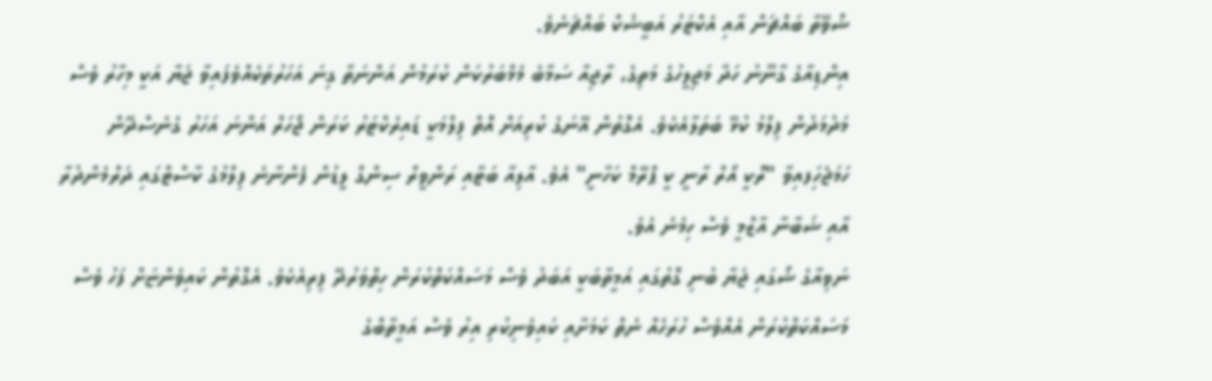ޝްވޭތާ ބައްޗަން އާއި އެކްޓަރު އަބީޝެކް ބައްޗަނެވެ.
އިންޑިއާގެ ގާނޫނު ހަދާ މަޖިލީހުގެ މަތިގެ، ރާޖިއާ ސަމާބެ މެމްބަރުކަން ކުރަމުން އަންނަތާ ގިނަ އަހަރުތަކެއްވެފައިވާ ޖަޔާ އަކީ މިހާރު ވެސް މަދުމަދުން ފިލްމު ކުޅޭ ބަތަލާއެކެވެ. އެގޮތުން އޭނަގެ ކުރިއަށް އޮތް ފިލްމަކީ ޑައިރެކްޓަރު ކަރަން ޖޯހަރް އަންނަ އަހަރު ގެނެސްދޭން ހަމަޖެހިަފއިވާ "ރޮކީ އޯރް ރާނީ ކީ ޕްރޭމް ކަހާނީ" އެވެ. އާލިއާ ބަޓާއި ރަންވީރް ސިންގް ލީޑުން ފެންނާނެ ފިލްމުގެ ކާސްޓްގައި ދަރްމެންދުރާ އާއި ޝަބާނާ އާޒްމީ ވެސް ހިމެނެ އެވެ.
ނަވިއާގެ ޝޯގައި ޖަޔާ ބުނި ގޮތުގައި އަމީތާބަކީ އަބަދު ވެސް މަސައްކަތްކުރަން ހިތްވަރުދޭ ފިރިއެކެވެ. އެގޮތުން ކައިވެންޏަށް ފަހު ވެސް މަސައްކަތްކުރަން އެއްވެސް ހުރަހެއް ނެތް ކަމަށާއި ކައިވެނިކުރި އިރު ވެސް އަމީތާބްގެ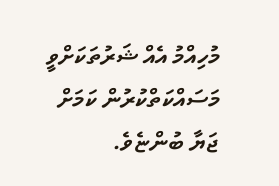މުހިއްމު އެއް ޝަރުތަކަށްވީ މަސައްކަތްކުރުން ކަމަށް ޖަޔާ ބުންޏެވެ.